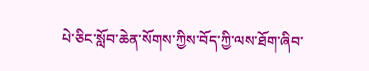པེ་ཅིང་སློབ་ཆེན་སོགས་ཀྱིས་བོད་ཀྱི་ལས་ཐོག་ཞིབ་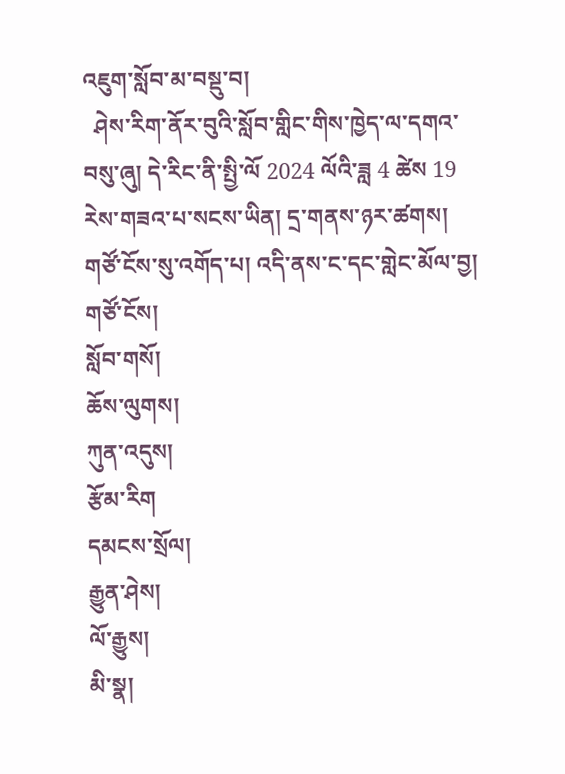འཇུག་སློབ་མ་བསྡུ་བ།
  ཤེས་རིག་ནོར་བུའི་སློབ་གླིང་གིས་ཁྱེད་ལ་དགའ་བསུ་ཞུ། དེ་རིང་ནི་སྤྱི་ལོ 2024 ལོའི་ཟླ 4 ཚེས 19 རེས་གཟའ་པ་སངས་ཡིན། དྲ་གནས་ཉར་ཚགས།  གཙོ་ངོས་སུ་འགོད་པ། འདི་ནས་ང་དང་གླེང་མོལ་བྱ།
གཙོ་ངོས།
སློབ་གསོ།
ཆོས་ལུགས།
ཀུན་འདུས།
རྩོམ་རིག
དམངས་སྲོལ།
རྒྱུན་ཤེས།
ལོ་རྒྱུས།
མི་སྣ།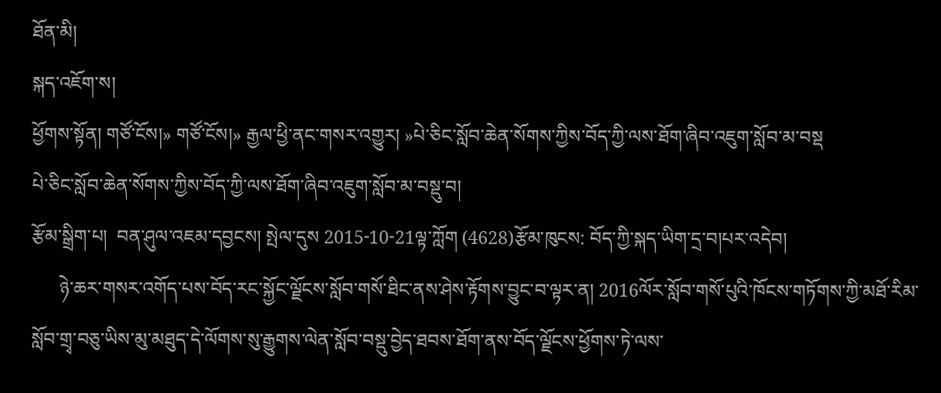ཐོན་མི།
སྐད་འཇོག་ས།
ཕྱོགས་སྟོན། གཙོ་ངོས།» གཙོ་ངོས།» རྒྱལ་ཕྱི་ནང་གསར་འགྱུར། »པེ་ཅིང་སློབ་ཆེན་སོགས་ཀྱིས་བོད་ཀྱི་ལས་ཐོག་ཞིབ་འཇུག་སློབ་མ་བསྡ
པེ་ཅིང་སློབ་ཆེན་སོགས་ཀྱིས་བོད་ཀྱི་ལས་ཐོག་ཞིབ་འཇུག་སློབ་མ་བསྡུ་བ།
རྩོམ་སྒྲིག་པ།  བན་ཤུལ་འཇམ་དབྱངས། སྤེལ་དུས 2015-10-21ལྟ་ཀློག (4628)རྩོམ་ཁུངས: བོད་ཀྱི་སྐད་ཡིག་དྲ་བ།པར་འདེབ།
      ཉེ་ཆར་གསར་འགོད་པས་བོད་རང་སྐྱོང་ལྗོངས་སློབ་གསོ་ཐིང་ནས་ཤེས་རྟོགས་བྱུང་བ་ལྟར་ན། 2016ལོར་སློབ་གསོ་པུའི་ཁོངས་གཏོགས་ཀྱི་མཐོ་རིམ་སློབ་གྲྭ་བཅུ་ཡིས་མུ་མཐུད་དེ་ལོགས་སུ་རྒྱུགས་ལེན་སློབ་བསྡུ་བྱེད་ཐབས་ཐོག་ནས་བོད་ལྗོངས་ཕྱོགས་ཏེ་ལས་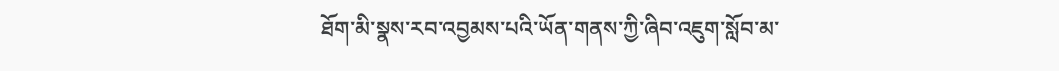ཐོག་མི་སྣས་རབ་འབྱམས་པའི་ཡོན་གནས་ཀྱི་ཞིབ་འཇུག་སློབ་མ་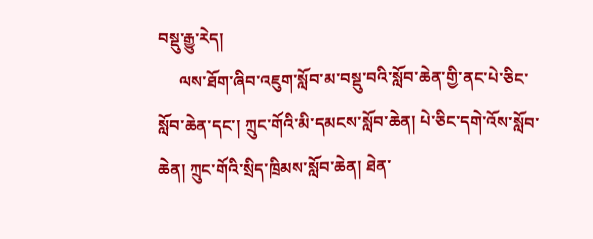བསྡུ་རྒྱུ་རེད།
     ལས་ཐོག་ཞིབ་འཇུག་སློབ་མ་བསྡུ་བའི་སློབ་ཆེན་གྱི་ནང་པེ་ཅིང་སློབ་ཆེན་དང་། ཀྲུང་གོའི་མི་དམངས་སློབ་ཆེན། པེ་ཅིང་དགེ་འོས་སློབ་ཆེན། ཀྲུང་གོའི་སྲིད་ཁྲིམས་སློབ་ཆེན། ཐེན་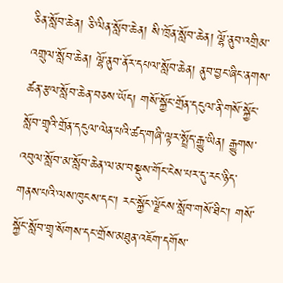ཅིན་སློབ་ཆེན། ཅི་ལིན་སློབ་ཆེན། སི་ཁྲོན་སློབ་ཆེན། ལྷོ་ནུབ་འགྲིམ་འགྲུལ་སློབ་ཆེན། ལྷོ་ནུབ་ནོར་དཔལ་སློབ་ཆེན། ནུབ་བྱང་ཞིང་ནགས་ཚན་རྩལ་སློབ་ཆེན་བཅས་ཡོད། གསོ་སྐྱོང་གྲོན་དངུལ་ནི་གསོ་སྐྱོང་སློབ་གྲྭའི་གྲོན་དངུལ་ལེན་པའི་ཚད་གཞི་ལྟར་སྤྲོད་རྒྱུ་ཡིན། རྒྱུགས་འབུལ་སློབ་མ་སློབ་ཆེན་ལ་མ་བསྡུས་གོང་ངེས་པར་དུ་རང་ཉིད་གནས་པའི་ལས་ཁུངས་དང་། རང་སྐྱོང་ལྗོངས་སློབ་གསོ་ཐིང་། གསོ་སྐྱོང་སློབ་གྲྭ་སོགས་དང་གྲོས་མཐུན་འཇོག་དགོས་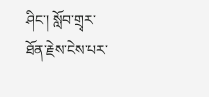ཤིང་། སློབ་གྲྭར་ཐོན་རྗེས་ངེས་པར་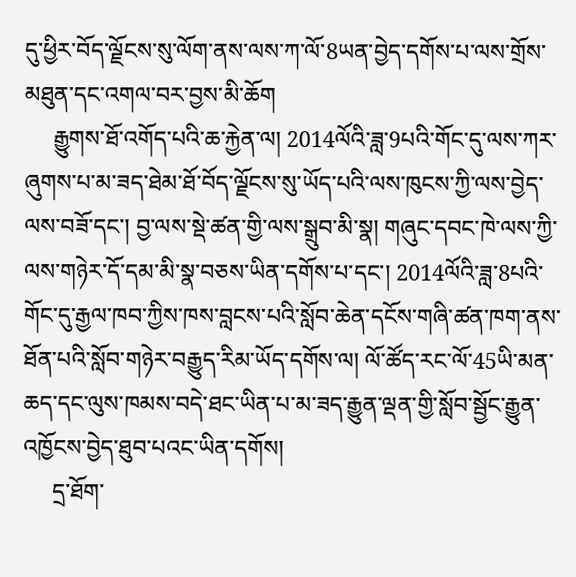དུ་ཕྱིར་བོད་ལྗོངས་སུ་ལོག་ནས་ལས་ཀ་ལོ་8ཡན་བྱེད་དགོས་པ་ལས་གྲོས་མཐུན་དང་འགལ་བར་བྱས་མི་ཆོག
     རྒྱུགས་ཐོ་འགོད་པའི་ཆ་རྐྱེན་ལ། 2014ལོའི་ཟླ་9པའི་གོང་དུ་ལས་ཀར་ཞུགས་པ་མ་ཟད་ཐེམ་ཐོ་བོད་ལྗོངས་སུ་ཡོད་པའི་ལས་ཁུངས་ཀྱི་ལས་བྱེད་ལས་བཟོ་དང་། བྱ་ལས་སྡེ་ཚན་གྱི་ལས་སྒྲུབ་མི་སྣ། གཞུང་དབང་ཁེ་ལས་ཀྱི་ལས་གཉེར་དོ་དམ་མི་སྣ་བཅས་ཡིན་དགོས་པ་དང་། 2014ལོའི་ཟླ་8པའི་གོང་དུ་རྒྱལ་ཁབ་ཀྱིས་ཁས་བླངས་པའི་སློབ་ཆེན་དངོས་གཞི་ཚན་ཁག་ནས་ཐོན་པའི་སློབ་གཉེར་བརྒྱུད་རིམ་ཡོད་དགོས་ལ། ལོ་ཚོད་རང་ལོ་45ཡི་མན་ཆད་དང་ལུས་ཁམས་བདེ་ཐང་ཡིན་པ་མ་ཟད་རྒྱུན་ལྡན་གྱི་སློབ་སྦྱོང་རྒྱུན་འཁྱོངས་བྱེད་ཐུབ་པའང་ཡིན་དགོས།
     དྲ་ཐོག་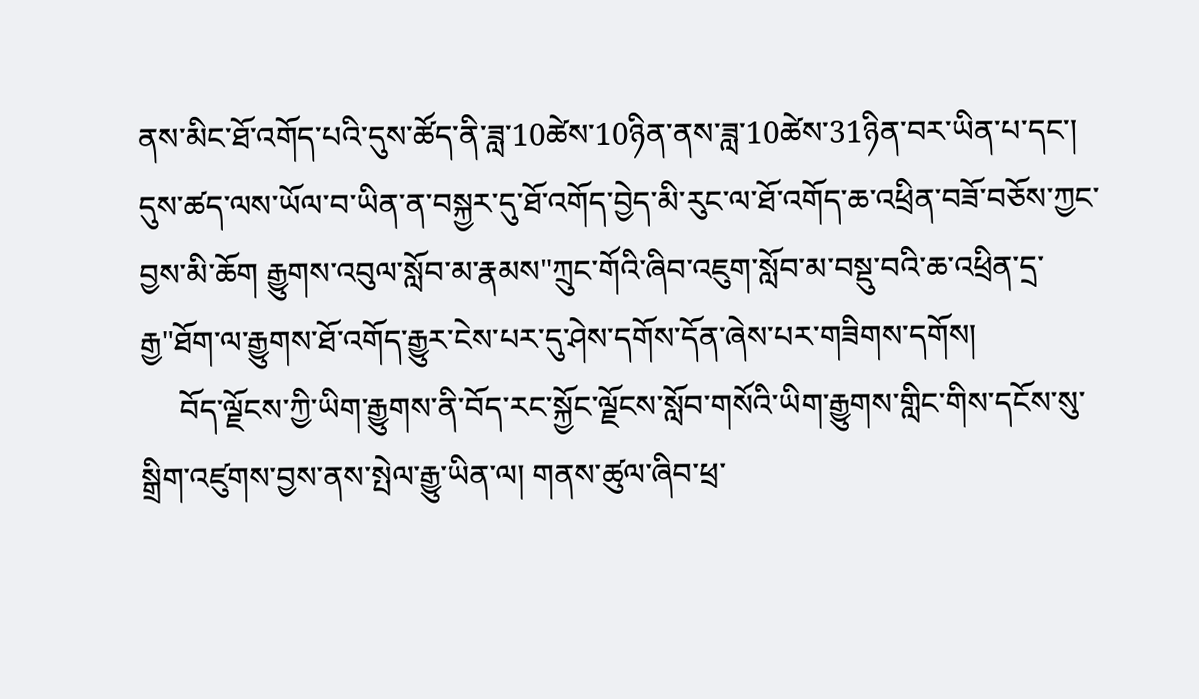ནས་མིང་ཐོ་འགོད་པའི་དུས་ཚོད་ནི་ཟླ་10ཚེས་10ཉིན་ནས་ཟླ་10ཚེས་31ཉིན་བར་ཡིན་པ་དང་། དུས་ཚད་ལས་ཡོལ་བ་ཡིན་ན་བསྐྱར་དུ་ཐོ་འགོད་བྱེད་མི་རུང་ལ་ཐོ་འགོད་ཆ་འཕྲིན་བཟོ་བཅོས་ཀྱང་བྱས་མི་ཆོག རྒྱུགས་འབུལ་སློབ་མ་རྣམས"ཀྲུང་གོའི་ཞིབ་འཇུག་སློབ་མ་བསྡུ་བའི་ཆ་འཕྲིན་དྲ་རྒྱ"ཐོག་ལ་རྒྱུགས་ཐོ་འགོད་རྒྱུར་ངེས་པར་དུ་ཤེས་དགོས་དོན་ཞེས་པར་གཟིགས་དགོས།
     བོད་ལྗོངས་ཀྱི་ཡིག་རྒྱུགས་ནི་བོད་རང་སྐྱོང་ལྗོངས་སློབ་གསོའི་ཡིག་རྒྱུགས་གླིང་གིས་དངོས་སུ་སྒྲིག་འཛུགས་བྱས་ནས་སྤེལ་རྒྱུ་ཡིན་ལ། གནས་ཚུལ་ཞིབ་ཕྲ་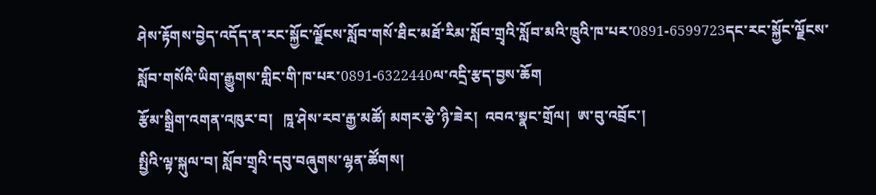ཤེས་རྟོགས་བྱེད་འདོད་ན་རང་སྐྱོང་ལྗོངས་སློབ་གསོ་ཐིང་མཐོ་རིམ་སློབ་གྲྭའི་སློབ་མའི་ཁྲུའི་ཁ་པར་0891-6599723དང་རང་སྐྱོང་ལྗོངས་སློབ་གསོའི་ཡིག་རྒྱུགས་གླིང་གི་ཁ་པར་0891-6322440ལ་འདྲི་རྩད་བྱས་ཆོག
རྩོམ་སྒྲིག་འགན་འཁུར་བ།   ཁཱ་ཤེས་རབ་རྒྱ་མཚོ། མགར་རྩེ་ཉི་ཟེར།  འབའ་སྣང་གྲོལ།  ཨ་བུ་འབྲོང་།
སྤྱིའི་ལྟ་སྐུལ་བ། སློབ་གྲྭའི་དབུ་བཞུགས་ལྷན་ཚོགས།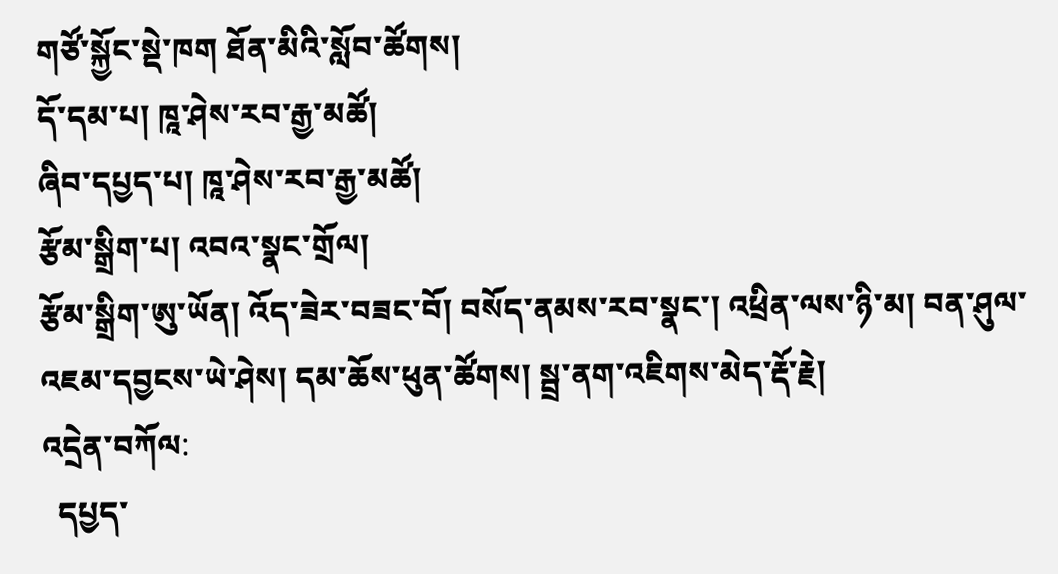གཙོ་སྐྱོང་སྡེ་ཁག ཐོན་མིའི་སློབ་ཚོགས།
དོ་དམ་པ། ཁཱ་ཤེས་རབ་རྒྱ་མཚོ།
ཞིབ་དཔྱད་པ། ཁཱ་ཤེས་རབ་རྒྱ་མཚོ།
རྩོམ་སྒྲིག་པ། འབའ་སྣང་གྲོལ།
རྩོམ་སྒྲིག་ཨུ་ཡོན། འོད་ཟེར་བཟང་བོ། བསོད་ནམས་རབ་སྣང་། འཕྲིན་ལས་ཉི་མ། བན་ཤུལ་འཇམ་དབྱངས་ཡེ་ཤེས། དམ་ཆོས་ཕུན་ཚོགས། སྦྲ་ནག་འཇིགས་མེད་རྡོ་རྗེ།
འདྲེན་བཀོལ:
  དཔྱད་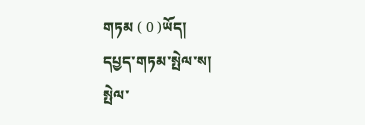གཏམ ( 0 )ཡོད།
དཔྱད་གཏམ་སྤེལ་ས།
སྤེལ་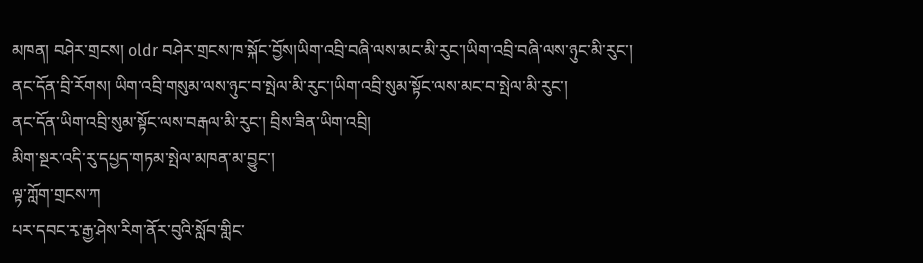མཁན། བཤེར་གྲངས། oldr བཤེར་གྲངས་ཁ་སྐོང་བྱོས།ཡིག་འབྲི་བཞི་ལས་མང་མི་རུང་།ཡིག་འབྲི་བཞི་ལས་ཉུང་མི་རུང་།
ནང་དོན་བྲི་རོགས། ཡིག་འབྲི་གསུམ་ལས་ཉུང་བ་སྤེལ་མི་རུང་།ཡིག་འབྲི་སུམ་སྟོང་ལས་མང་བ་སྤེལ་མི་རུང་།
ནང་དོན་ཡིག་འབྲི་སུམ་སྟོང་ལས་བརྒལ་མི་རུང་། བྲིས་ཟིན་ཡིག་འབྲི།
མིག་སྔར་འདི་རུ་དཔྱད་གཏམ་སྤེལ་མཁན་མ་བྱུང་།
ལྟ་ཀློག་གྲངས་ཀ
པར་དབང་རྭ་རྒྱ་ཤེས་རིག་ནོར་བུའི་སློབ་གླིང་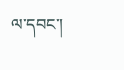ལ་དབང་།